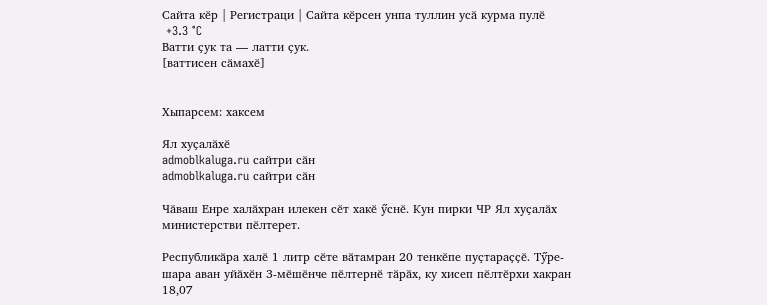Сайта кӗр | Регистраци | Сайта кӗрсен унпа туллин усӑ курма пулӗ
 +3.3 °C
Ватти ҫук та — латти ҫук.
[ваттисен сӑмахӗ]


Хыпарсем: хаксем

Ял хуҫалӑхӗ
admoblkaluga.ru сайтри сӑн
admoblkaluga.ru сайтри сӑн

Чӑваш Енре халӑхран илекен сӗт хакӗ ӳснӗ. Кун пирки ЧР Ял хуҫалӑх министерстви пӗлтерет.

Республикӑра халӗ 1 литр сӗте вӑтамран 20 тенкӗпе пуҫтараҫҫӗ. Тӳре-шара аван уйӑхӗн 3-мӗшӗнче пӗлтернӗ тӑрӑх, ку хисеп пӗлтӗрхи хакран 18,07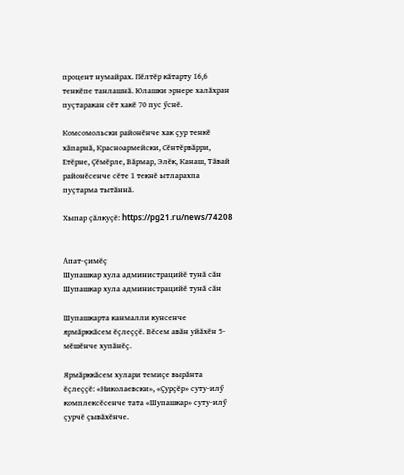процент нумайрах. Пӗлтӗр кӑтарту 16,6 тенкӗпе танлашнӑ. Юлашки эрнере халӑхран пуҫтаракан сӗт хакӗ 70 пус ӳснӗ.

Комсомольски районӗнче хак ҫур тенкӗ хӑпарнӑ, Красноармейски, Сӗнтӗрвӑрри, Етӗрне, Ҫӗмӗрле, Вӑрмар, Элӗк, Канаш, Тӑвай районӗсенче сӗте 1 текнӗ ытларахпа пуҫтарма тытӑннӑ.

Хыпар ҫӑлкуҫӗ: https://pg21.ru/news/74208


Апат-ҫимӗҫ
Шупашкар хула администрацийӗ тунӑ сӑн
Шупашкар хула администрацийӗ тунӑ сӑн

Шупашкарта канмалли кунсенче ярмӑрккӑсем ӗҫлеҫҫӗ. Вӗсем авӑн уйӑхӗн 5-мӗшӗнче хупӑнӗҫ.

Ярмӑрккӑсем хулари темиҫе вырӑнта ӗҫлеҫҫӗ: «Николаевски», «Ҫурҫӗр» суту-илӳ комплексӗсенче тата «Шупашкар» суту-илӳ ҫурчӗ ҫывӑхӗнче.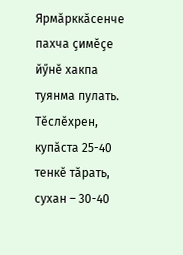Ярмӑрккӑсенче пахча ҫимӗҫе йӳнӗ хакпа туянма пулать. Тӗслӗхрен, купӑста 25-40 тенкӗ тӑрать, сухан – 30-40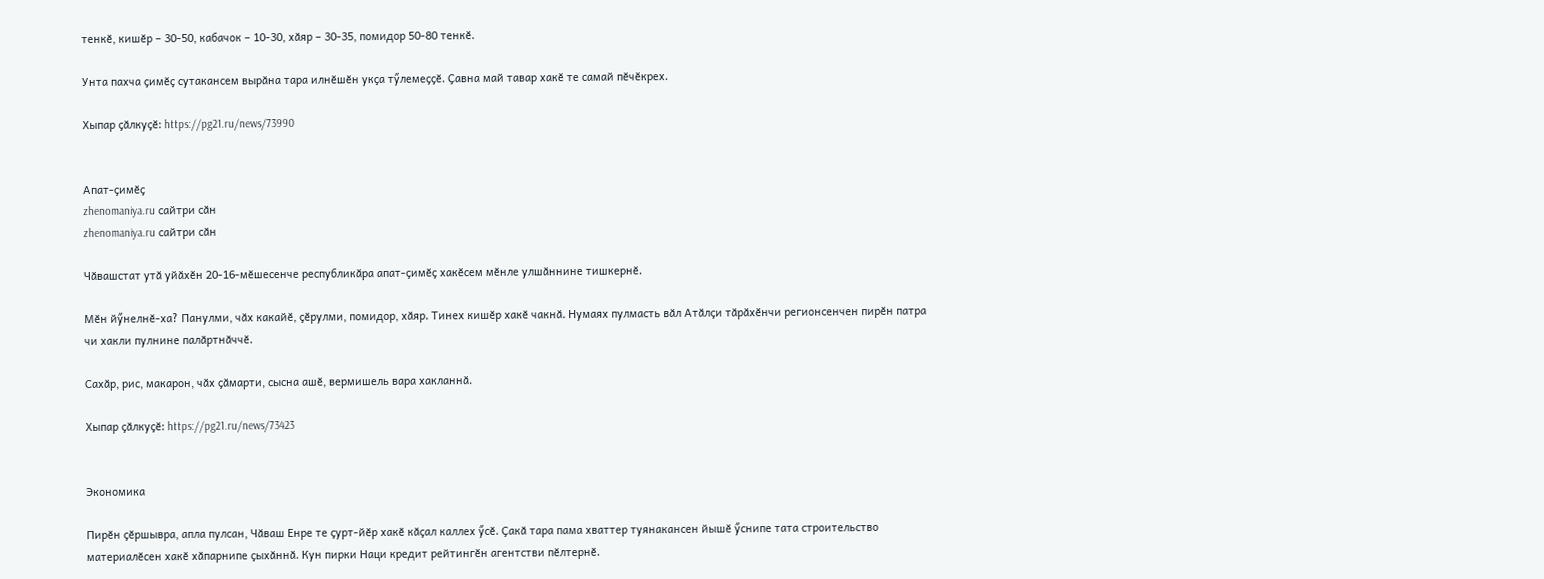тенкӗ, кишӗр – 30-50, кабачок – 10-30, хӑяр – 30-35, помидор 50-80 тенкӗ.

Унта пахча ҫимӗҫ сутакансем вырӑна тара илнӗшӗн укҫа тӳлемеҫҫӗ. Ҫавна май тавар хакӗ те самай пӗчӗкрех.

Хыпар ҫӑлкуҫӗ: https://pg21.ru/news/73990


Апат-ҫимӗҫ
zhenomaniya.ru сайтри сӑн
zhenomaniya.ru сайтри сӑн

Чӑвашстат утӑ уйӑхӗн 20-16-мӗшесенче республикӑра апат-ҫимӗҫ хакӗсем мӗнле улшӑннине тишкернӗ.

Мӗн йӳнелнӗ-ха? Панулми, чӑх какайӗ, ҫӗрулми, помидор, хӑяр. Тинех кишӗр хакӗ чакнӑ. Нумаях пулмасть вӑл Атӑлҫи тӑрӑхӗнчи регионсенчен пирӗн патра чи хакли пулнине палӑртнӑччӗ.

Сахӑр, рис, макарон, чӑх ҫӑмарти, сысна ашӗ, вермишель вара хакланнӑ.

Хыпар ҫӑлкуҫӗ: https://pg21.ru/news/73423


Экономика

Пирӗн ҫӗршывра, апла пулсан, Чӑваш Енре те ҫурт-йӗр хакӗ кӑҫал каллех ӳсӗ. Ҫакӑ тара пама хваттер туянакансен йышӗ ӳснипе тата строительство материалӗсен хакӗ хӑпарнипе ҫыхӑннӑ. Кун пирки Наци кредит рейтингӗн агентстви пӗлтернӗ.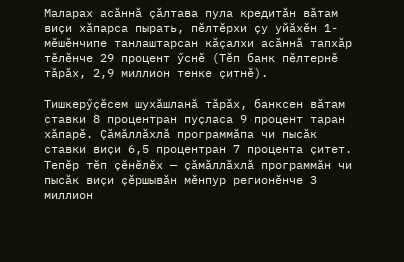Маларах асӑннӑ ҫӑлтава пула кредитӑн вӑтам виҫи хӑпарса пырать, пӗлтӗрхи ҫу уйӑхӗн 1-мӗшӗнчипе танлаштарсан кӑҫалхи асӑннӑ тапхӑр тӗлӗнче 29 процент ӳснӗ (Тӗп банк пӗлтернӗ тӑрӑх, 2,9 миллион тенке ҫитнӗ).

Тишкерӳҫӗсем шухӑшланӑ тӑрӑх, банксен вӑтам ставки 8 процентран пуҫласа 9 процент таран хӑпарӗ. Ҫӑмӑллӑхлӑ программӑпа чи пысӑк ставки виҫи 6,5 процентран 7 процента ҫитет. Тепӗр тӗп ҫӗнӗлӗх — ҫӑмӑллӑхлӑ программӑн чи пысӑк виҫи ҫӗршывӑн мӗнпур регионӗнче 3 миллион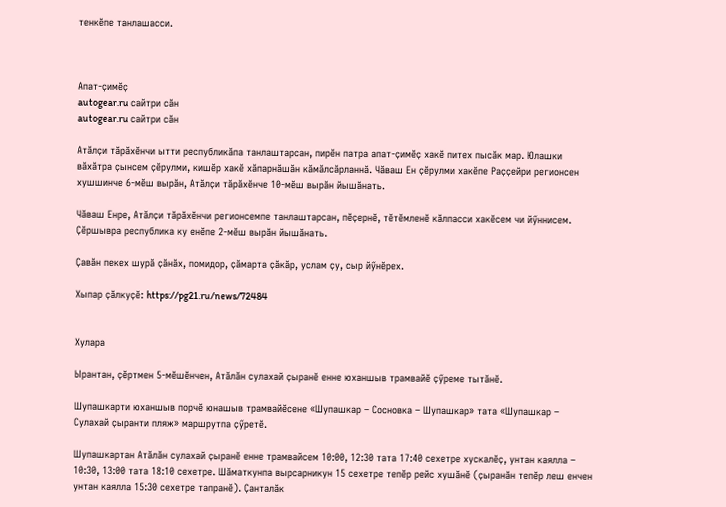тенкӗпе танлашасси.



Апат-ҫимӗҫ
autogear.ru сайтри сӑн
autogear.ru сайтри сӑн

Атӑлҫи тӑрӑхӗнчи ытти республикӑпа танлаштарсан, пирӗн патра апат-ҫимӗҫ хакӗ питех пысӑк мар. Юлашки вӑхӑтра ҫынсем ҫӗрулми, кишӗр хакӗ хӑпарнӑшӑн кӑмӑлсӑрланнӑ. Чӑваш Ен ҫӗрулми хакӗпе Раҫҫейри регионсен хушшинче 6-мӗш вырӑн, Атӑлҫи тӑрӑхӗнче 10-мӗш вырӑн йышӑнать.

Чӑваш Енре, Атӑлҫи тӑрӑхӗнчи регионсемпе танлаштарсан, пӗҫернӗ, тӗтӗмленӗ кӑлпасси хакӗсем чи йӳннисем. Ҫӗршывра республика ку енӗпе 2-мӗш вырӑн йышӑнать.

Ҫавӑн пекех шурӑ ҫӑнӑх, помидор, ҫӑмарта ҫӑкӑр, услам ҫу, сыр йӳнӗрех.

Хыпар ҫӑлкуҫӗ: https://pg21.ru/news/72484


Хулара

Ырантан, ҫӗртмен 5-мӗшӗнчен, Атӑлӑн сулахай ҫыранӗ енне юханшыв трамвайӗ ҫӳреме тытӑнӗ.

Шупашкарти юханшыв порчӗ юнашыв трамвайӗсене «Шупашкар – Сосновка – Шупашкар» тата «Шупашкар – Сулахай ҫыранти пляж» маршрутпа ҫӳретӗ.

Шупашкартан Атӑлӑн сулахай ҫыранӗ енне трамвайсем 10:00, 12:30 тата 17:40 сехетре хускалӗҫ, унтан каялла – 10:30, 13:00 тата 18:10 сехетре. Шӑматкунпа вырсарникун 15 сехетре тепӗр рейс хушӑнӗ (ҫыранӑн тепӗр леш енчен унтан каялла 15:30 сехетре тапранӗ). Ҫанталӑк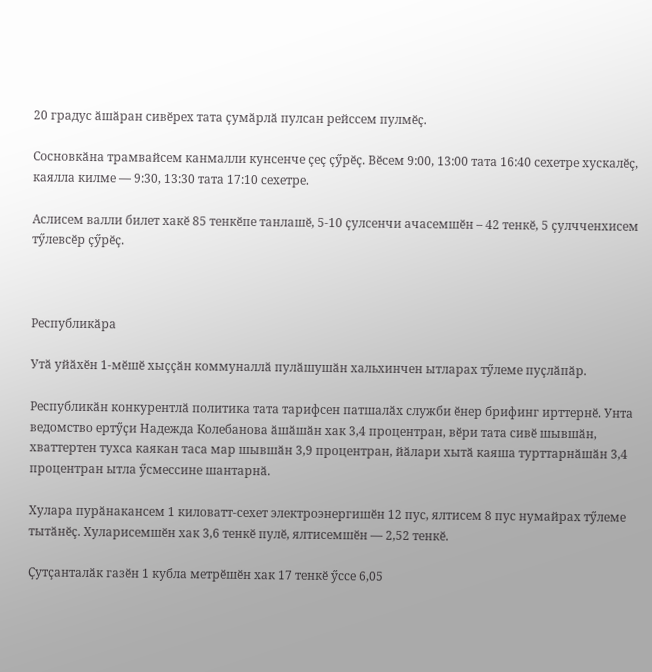20 градус ӑшӑран сивӗрех тата ҫумӑрлӑ пулсан рейссем пулмӗҫ.

Сосновкӑна трамвайсем канмалли кунсенче ҫеҫ ҫӳрӗҫ. Вӗсем 9:00, 13:00 тата 16:40 сехетре хускалӗҫ, каялла килме — 9:30, 13:30 тата 17:10 сехетре.

Аслисем валли билет хакӗ 85 тенкӗпе танлашӗ, 5-10 ҫулсенчи ачасемшӗн – 42 тенкӗ, 5 ҫулчченхисем тӳлевсӗр ҫӳрӗҫ.



Республикӑра

Утӑ уйӑхӗн 1-мӗшӗ хыҫҫӑн коммуналлӑ пулӑшушӑн хальхинчен ытларах тӳлеме пуҫлӑпӑр.

Республикӑн конкурентлӑ политика тата тарифсен патшалӑх служби ӗнер брифинг ирттернӗ. Унта ведомство ертӳҫи Надежда Колебанова ӑшӑшӑн хак 3,4 процентран, вӗри тата сивӗ шывшӑн, хваттертен тухса каякан таса мар шывшӑн 3,9 процентран, йӑлари хытӑ каяша турттарнӑшӑн 3,4 процентран ытла ӳсмессине шантарнӑ.

Хулара пурӑнакансем 1 киловатт-сехет электроэнергишӗн 12 пус, ялтисем 8 пус нумайрах тӳлеме тытӑнӗҫ. Хуларисемшӗн хак 3,6 тенкӗ пулӗ, ялтисемшӗн — 2,52 тенкӗ.

Ҫутҫанталӑк газӗн 1 кубла метрӗшӗн хак 17 тенкӗ ӳссе 6,05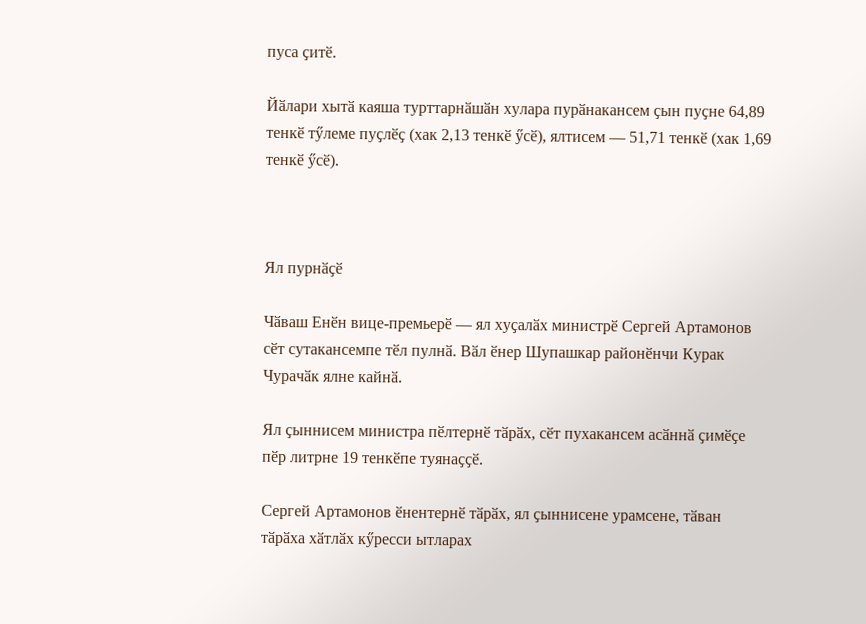пуса ҫитӗ.

Йӑлари хытӑ каяша турттарнӑшӑн хулара пурӑнакансем ҫын пуҫне 64,89 тенкӗ тӳлеме пуҫлӗҫ (хак 2,13 тенкӗ ӳсӗ), ялтисем — 51,71 тенкӗ (хак 1,69 тенкӗ ӳсӗ).



Ял пурнӑҫӗ

Чӑваш Енӗн вице-премьерӗ — ял хуҫалӑх министрӗ Сергей Артамонов сӗт сутакансемпе тӗл пулнӑ. Вӑл ӗнер Шупашкар районӗнчи Курак Чурачӑк ялне кайнӑ.

Ял ҫыннисем министра пӗлтернӗ тӑрӑх, сӗт пухакансем асӑннӑ ҫимӗҫе пӗр литрне 19 тенкӗпе туянаҫҫӗ.

Сергей Артамонов ӗнентернӗ тӑрӑх, ял ҫыннисене урамсене, тӑван тӑрӑха хӑтлӑх кӳресси ытларах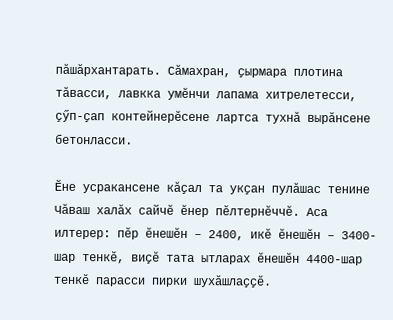пӑшӑрхантарать. Сӑмахран, ҫырмара плотина тӑвасси, лавкка умӗнчи лапама хитрелетесси, ҫӳп-ҫап контейнерӗсене лартса тухнӑ вырӑнсене бетонласси.

Ӗне усракансене кӑҫал та укҫан пулӑшас тенине Чӑваш халӑх сайчӗ ӗнер пӗлтернӗччӗ. Аса илтерер: пӗр ӗнешӗн – 2400, икӗ ӗнешӗн – 3400-шар тенкӗ, виҫӗ тата ытларах ӗнешӗн 4400-шар тенкӗ парасси пирки шухӑшлаҫҫӗ.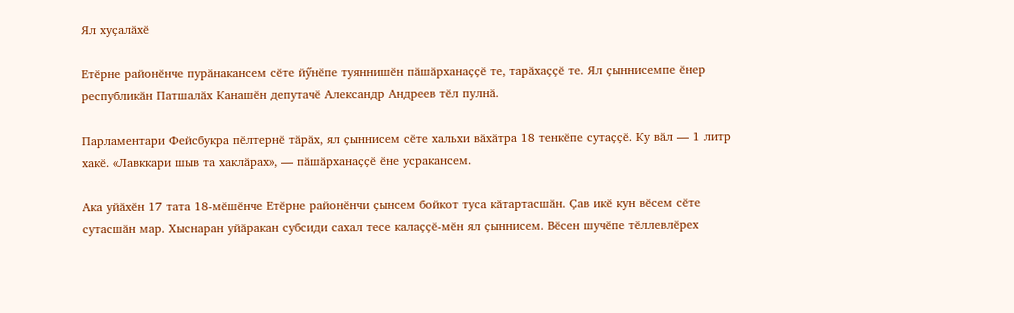Ял хуҫалӑхӗ

Етӗрне районӗнче пурӑнакансем сӗте йӳнӗпе туяннишӗн пӑшӑрханаҫҫӗ те, тарӑхаҫҫӗ те. Ял ҫыннисемпе ӗнер республикӑн Патшалӑх Канашӗн депутачӗ Александр Андреев тӗл пулнӑ.

Парламентари Фейсбукра пӗлтернӗ тӑрӑх, ял ҫыннисем сӗте хальхи вӑхӑтра 18 тенкӗпе сутаҫҫӗ. Ку вӑл — 1 литр хакӗ. «Лавккари шыв та хаклӑрах», — пӑшӑрханаҫҫӗ ӗне усракансем.

Ака уйӑхӗн 17 тата 18-мӗшӗнче Етӗрне районӗнчи ҫынсем бойкот туса кӑтартасшӑн. Ҫав икӗ кун вӗсем сӗте сутасшӑн мар. Хыснаран уйӑракан субсиди сахал тесе калаҫҫӗ-мӗн ял ҫыннисем. Вӗсен шучӗпе тӗллевлӗрех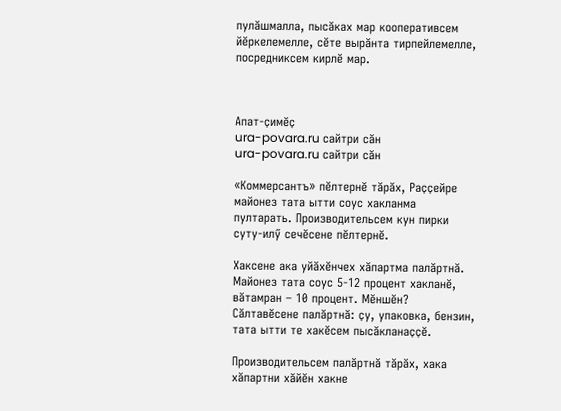пулӑшмалла, пысӑках мар кооперативсем йӗркелемелле, сӗте вырӑнта тирпейлемелле, посредниксем кирлӗ мар.



Апат-ҫимӗҫ
ura-povara.ru сайтри сӑн
ura-povara.ru сайтри сӑн

«Коммерсантъ» пӗлтернӗ тӑрӑх, Раҫҫейре майонез тата ытти соус хакланма пултарать. Производительсем кун пирки суту-илӳ сечӗсене пӗлтернӗ.

Хаксене ака уйӑхӗнчех хӑпартма палӑртнӑ. Майонез тата соус 5-12 процент хакланӗ, вӑтамран – 10 процент. Мӗншӗн? Сӑлтавӗсене палӑртнӑ: ҫу, упаковка, бензин, тата ытти те хакӗсем пысӑкланаҫҫӗ.

Производительсем палӑртнӑ тӑрӑх, хака хӑпартни хӑйӗн хакне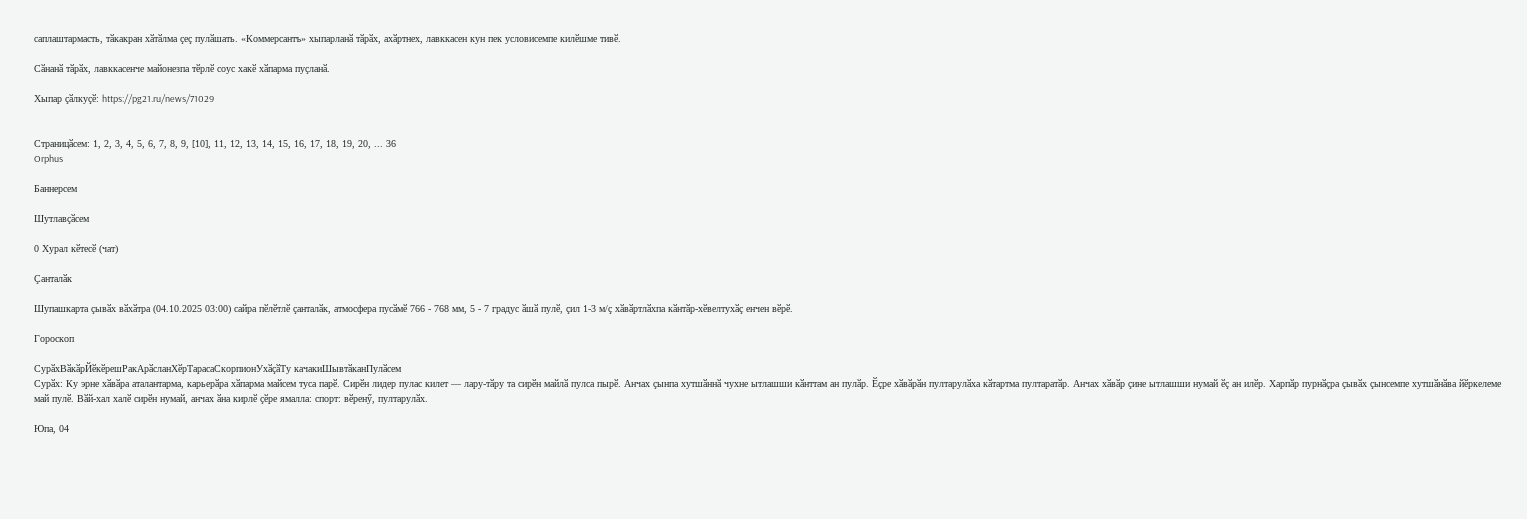саплаштармасть, тӑкакран хӑтӑлма ҫеҫ пулӑшать. «Коммерсантъ» хыпарланӑ тӑрӑх, ахӑртнех, лавккасен кун пек условисемпе килӗшме тивӗ.

Сӑнанӑ тӑрӑх, лавккасенче майонезпа тӗрлӗ соус хакӗ хӑпарма пуҫланӑ.

Хыпар ҫӑлкуҫӗ: https://pg21.ru/news/71029


Страницӑсем: 1, 2, 3, 4, 5, 6, 7, 8, 9, [10], 11, 12, 13, 14, 15, 16, 17, 18, 19, 20, ... 36
Orphus

Баннерсем

Шутлавҫӑсем

0 Хурал кӗтесӗ (чат)

Ҫанталӑк

Шупашкарта ҫывӑх вӑхӑтра (04.10.2025 03:00) сайра пӗлӗтлӗ ҫанталӑк, атмосфера пусӑмӗ 766 - 768 мм, 5 - 7 градус ӑшӑ пулӗ, ҫил 1-3 м/ҫ хӑвӑртлӑхпа кӑнтӑр-хӗвелтухӑҫ енчен вӗрӗ.

Гороскоп

СурӑхВӑкӑрЙӗкӗрешРакАрӑсланХӗрТарасаСкорпионУхӑҫӑТу качакиШывтӑканПулӑсем
Сурӑх: Ку эрне хӑвӑра аталантарма, карьерӑра хӑпарма майсем туса парӗ. Сирӗн лидер пулас килет — лару-тӑру та сирӗн майлӑ пулса пырӗ. Анчах ҫынпа хутшӑннӑ чухне ытлашши кӑнттам ан пулӑр. Ӗҫре хӑвӑрӑн пултарулӑха кӑтартма пултаратӑр. Анчах хӑвӑр ҫине ытлашши нумай ӗҫ ан илӗр. Харпӑр пурнӑҫра ҫывӑх ҫынсемпе хутшӑнӑва йӗркелеме май пулӗ. Вӑй-хал халӗ сирӗн нумай, анчах ӑна кирлӗ ҫӗре ямалла: спорт: вӗренӳ, пултарулӑх.

Юпа, 04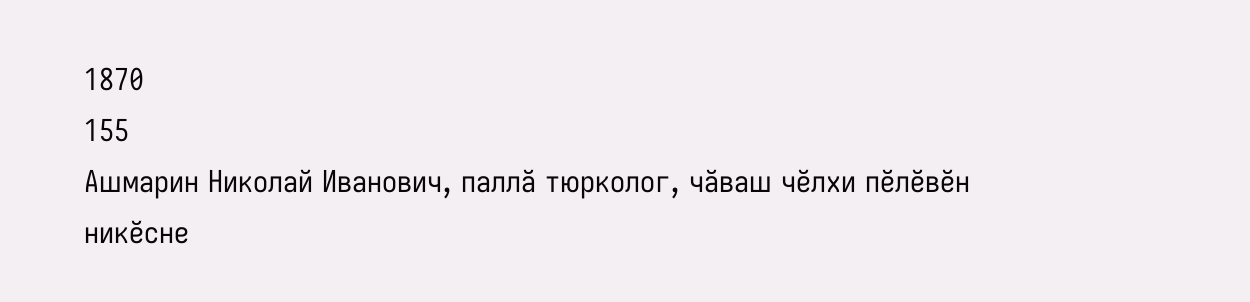1870
155
Ашмарин Николай Иванович, паллӑ тюрколог, чӑваш чӗлхи пӗлӗвӗн никӗсне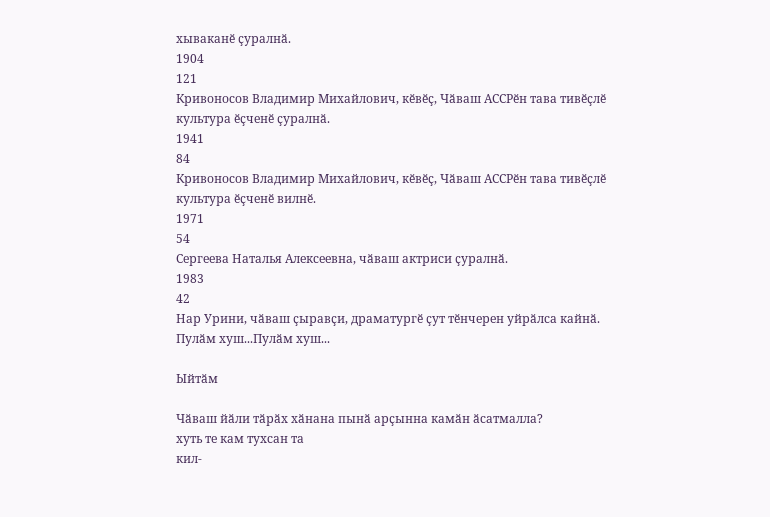хываканӗ ҫуралнӑ.
1904
121
Кривоносов Владимир Михайлович, кӗвӗҫ, Чӑваш АССРӗн тава тивӗҫлӗ культура ӗҫченӗ ҫуралнӑ.
1941
84
Кривоносов Владимир Михайлович, кӗвӗҫ, Чӑваш АССРӗн тава тивӗҫлӗ культура ӗҫченӗ вилнӗ.
1971
54
Сергеева Наталья Алексеевна, чӑваш актриси ҫуралнӑ.
1983
42
Нар Урини, чӑваш ҫыравҫи, драматургӗ ҫут тӗнчерен уйрӑлса кайнӑ.
Пулӑм хуш...Пулӑм хуш...

Ыйтӑм

Чӑваш йӑли тӑрӑх хӑнана пынӑ арҫынна камӑн ӑсатмалла?
хуть те кам тухсан та
кил-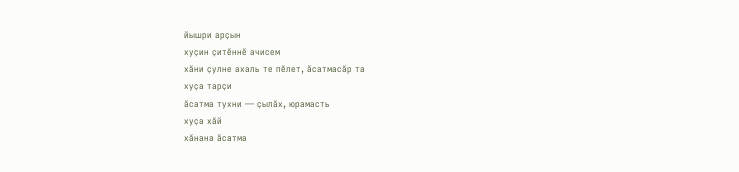йышри арҫын
хуҫин ҫитӗннӗ ачисем
хӑни ҫулне ахаль те пӗлет, ӑсатмасӑр та
хуҫа тарҫи
ӑсатма тухни — ҫылӑх, юрамасть
хуҫа хӑй
хӑнана ӑсатма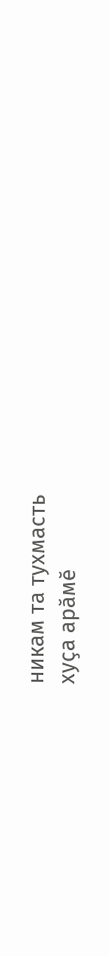никам та тухмасть
хуҫа арӑмӗ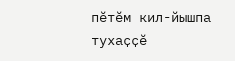пӗтӗм кил-йышпа тухаҫҫӗ